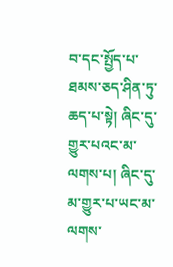བ་དང་སྤྱོད་པ་ཐམས་ཅད་ཤིན་ཏུ་ཆད་པ་སྟེ། ཞིང་དུ་གྱུར་པའང་མ་ལགས་པ། ཞིང་དུ་མ་གྱུར་པ་ཡང་མ་ལགས་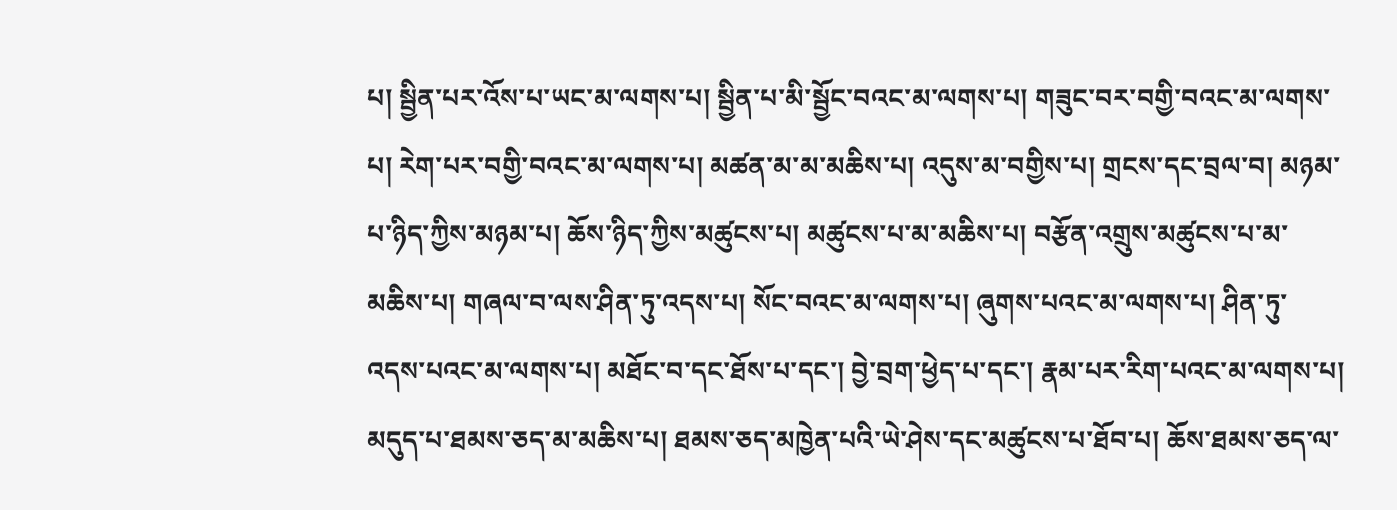པ། སྦྱིན་པར་འོས་པ་ཡང་མ་ལགས་པ། སྦྱིན་པ་མི་སྦྱོང་བའང་མ་ལགས་པ། གཟུང་བར་བགྱི་བའང་མ་ལགས་པ། རེག་པར་བགྱི་བའང་མ་ལགས་པ། མཚན་མ་མ་མཆིས་པ། འདུས་མ་བགྱིས་པ། གྲངས་དང་བྲལ་བ། མཉམ་པ་ཉིད་ཀྱིས་མཉམ་པ། ཆོས་ཉིད་ཀྱིས་མཚུངས་པ། མཚུངས་པ་མ་མཆིས་པ། བརྩོན་འགྲུས་མཚུངས་པ་མ་མཆིས་པ། གཞལ་བ་ལས་ཤིན་ཏུ་འདས་པ། སོང་བའང་མ་ལགས་པ། ཞུགས་པའང་མ་ལགས་པ། ཤིན་ཏུ་འདས་པའང་མ་ལགས་པ། མཐོང་བ་དང་ཐོས་པ་དང་། བྱེ་བྲག་ཕྱེད་པ་དང་། རྣམ་པར་རིག་པའང་མ་ལགས་པ། མདུད་པ་ཐམས་ཅད་མ་མཆིས་པ། ཐམས་ཅད་མཁྱེན་པའི་ཡེ་ཤེས་དང་མཚུངས་པ་ཐོབ་པ། ཆོས་ཐམས་ཅད་ལ་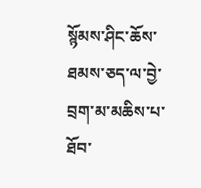སྙོམས་ཤིང་ཆོས་ཐམས་ཅད་ལ་བྱེ་བྲག་མ་མཆིས་པ་ཐོབ་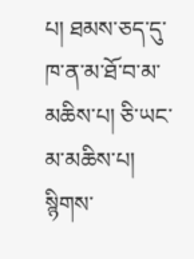པ། ཐམས་ཅད་དུ་ཁ་ན་མ་ཐོ་བ་མ་མཆིས་པ། ཅི་ཡང་མ་མཆིས་པ། སྙིགས་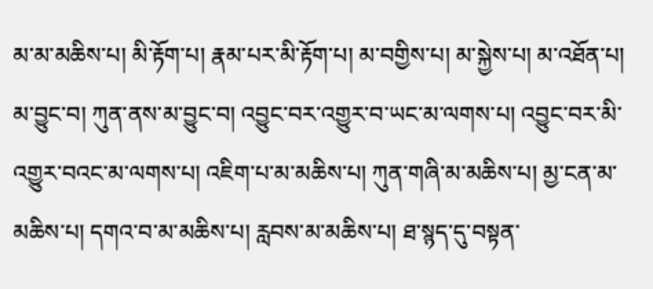མ་མ་མཆིས་པ། མི་རྟོག་པ། རྣམ་པར་མི་རྟོག་པ། མ་བགྱིས་པ། མ་སྐྱེས་པ། མ་འཐོན་པ། མ་བྱུང་བ། ཀུན་ནས་མ་བྱུང་བ། འབྱུང་བར་འགྱུར་བ་ཡང་མ་ལགས་པ། འབྱུང་བར་མི་འགྱུར་བའང་མ་ལགས་པ། འཇིག་པ་མ་མཆིས་པ། ཀུན་གཞི་མ་མཆིས་པ། མྱ་ངན་མ་མཆིས་པ། དགའ་བ་མ་མཆིས་པ། རླབས་མ་མཆིས་པ། ཐ་སྙད་དུ་བསྟན་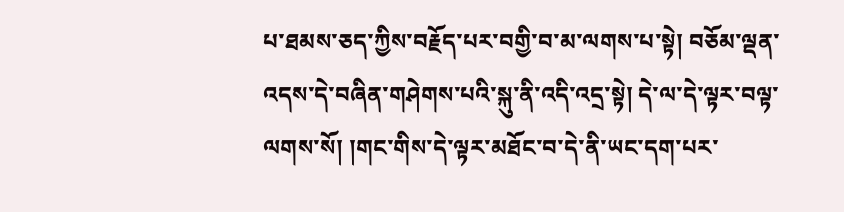པ་ཐམས་ཅད་ཀྱིས་བརྗོད་པར་བགྱི་བ་མ་ལགས་པ་སྟེ། བཅོམ་ལྡན་འདས་དེ་བཞིན་གཤེགས་པའི་སྐུ་ནི་འདི་འདྲ་སྟེ། དེ་ལ་དེ་ལྟར་བལྟ་ལགས་སོ། །གང་གིས་དེ་ལྟར་མཐོང་བ་དེ་ནི་ཡང་དག་པར་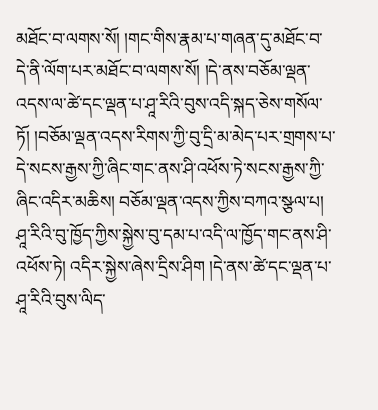མཐོང་བ་ལགས་སོ། །གང་གིས་རྣམ་པ་གཞན་དུ་མཐོང་བ་དེ་ནི་ལོག་པར་མཐོང་བ་ལགས་སོ། །དེ་ནས་བཅོམ་ལྡན་འདས་ལ་ཚེ་དང་ལྡན་པ་ཤཱ་རིའི་བུས་འདི་སྐད་ཅེས་གསོལ་ཏོ། །བཅོམ་ལྡན་འདས་རིགས་ཀྱི་བུ་དྲི་མ་མེད་པར་གྲགས་པ་དེ་སངས་རྒྱས་ཀྱི་ཞིང་གང་ནས་ཤི་འཕོས་ཏེ་སངས་རྒྱས་ཀྱི་ཞིང་འདིར་མཆིས། བཅོམ་ལྡན་འདས་ཀྱིས་བཀའ་སྩལ་པ། ཤཱ་རིའི་བུ་ཁྱོད་ཀྱིས་སྐྱེས་བུ་དམ་པ་འདི་ལ་ཁྱོད་གང་ནས་ཤི་འཕོས་ཏེ། འདིར་སྐྱེས་ཞེས་དྲིས་ཤིག །དེ་ནས་ཚེ་དང་ལྡན་པ་ཤཱ་རིའི་བུས་ལིད་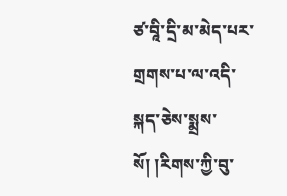ཙ་བཱི་དྲི་མ་མེད་པར་གྲགས་པ་ལ་འདི་སྐད་ཅེས་སྨྲས་སོ། །རིགས་ཀྱི་བུ་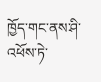ཁྱོད་གང་ནས་ཤི་འཕོས་ཏེ་